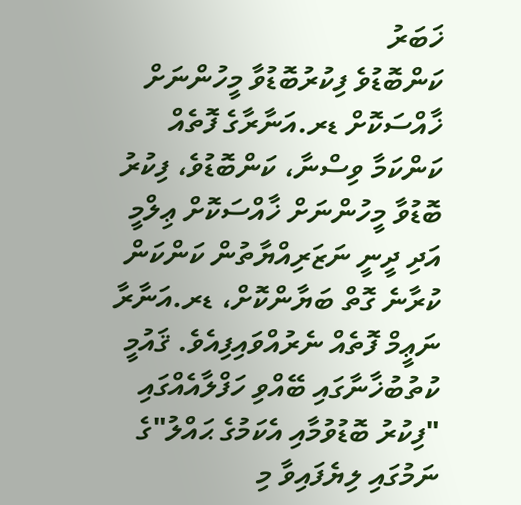ޚަބަރު
ކަންބޮޑުވެ ފިކުރުބޮޑުވާ މީހުންނަށް ޚާއްސަކޮށް ޑރ.އަނާރާގެ ފޮތެއް
ކަންކަމާ ވިސްނާ، ކަންބޮޑުވެ، ފިކުރު ބޮޑުވާ މީހުންނަށް ޚާއްސަކޮށް ޢިލްމީ އަދި ދީނީ ނަޒަރިއްޔާތުން ކަންކަން ކުރާނެ ގޮތް ބަޔާންކޮށް، ޑރ.އަނާރާ ނަޢީމް ފޮތެއް ނެރުއްވައިފިއެވެ. ޤައުމީ ކުތުބުޚާނާގައި ބޭއްވި ހަފްލާއެއްގައި "ފިކުރު ބޮޑުވުމާއި އެކަމުގެ ޙައްލު"ގެ ނަމުގައި ލިޔެފައިވާ މި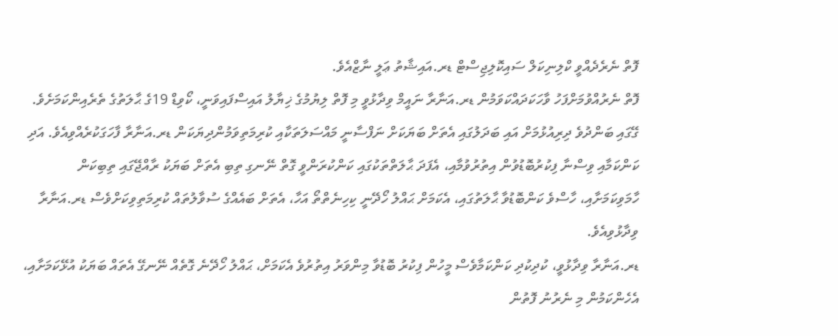ފޮތް ނެރެދެއްވީ ކްލިނިކަލް ސައިކޮލިޖިސްޓް ޑރ.އައިޝާތު ޢަލީ ނާޒްއެވެ.
ފޮތް ނެރުއްވުމަށްފަހު ވާހަކަދައްކަވަމުން ޑރ.އަނާރާ ނައީމް ވިދާޅުވީ މި ފޮތް ލިޔުމުގެ ޚިޔާލު އައިސްފައިވަނީ، ކޯވިޑް 19ގެ ޙާލަތުގެ ތެރެއިންކަމަށެވެ. ގޭގައި ބަންދުވެ ދިރިއުޅުމަށް އައި ބަދަލުގައި އެތަށް ބަޔަކަށް ނަފްސާނީ މައްސަލަތަކާއި ކުރިމަތިވަމުންދިޔަކަން ޑރ.އަނާރާ ފާހަގަކުރެއްވިއެވެ. އަދި ކަންކަމާއި ވިސްނާ ފިކުރުބޮޑުވުން އިތުރުވުމާއި، އެފަދަ ޙާލަތްތަކުގައި ކަންކުރަންވީ ގޮތް ނޭނގި ތިބި އެތަށް ބަޔަކު ރާއްޖޭގައި ތިބިކަން ހާމަވިކަމަށާއި، ހާސްވެ ކަންބޮޑުވާ ޙާލަތުގައި، އެކަމަށް ޙައްލު ހޯދޭނީ ކިހިނެތްތޯ އަހާ، އެތަށް ބައެއްގެ ސުވާލުތައް ކުރިމަތިވިކަށްވެސް ޑރ.އަނާރާ ވިދާޅުވިއެވެ.
ޑރ.އަނާރާ ވިދާޅުވީ، ކުދިކުދި ކަންކަމާވެސް މީހުން ފިކުރު ބޮޑުވާ މިންވަރު އިތުރުވެ އެކަމަށް، ޙައްލު ހޯދޭނެ ގޮތެއް ނޭނގޭ އެތައް ބަޔަކު އުޅޭކަމަށާއި، އެހެންކަމުން މި ނެރުނު ފޮތުން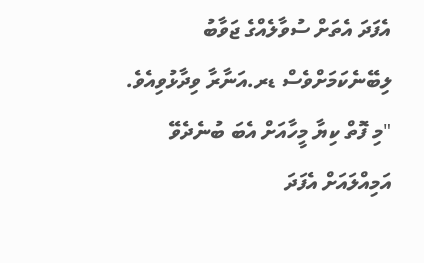އެފަދަ އެތަށް ސުވާލެއްގެ ޖަވާބު ލިބޭނެކަމަށްވެސް ޑރ.އަނާރާ ވިދާޅުވިއެވެ.
"މި ފޮތް ކިޔާ މީހާއަށް އެބަ ބުނެދެވޭ އަމިއްލައަށް އެފަދަ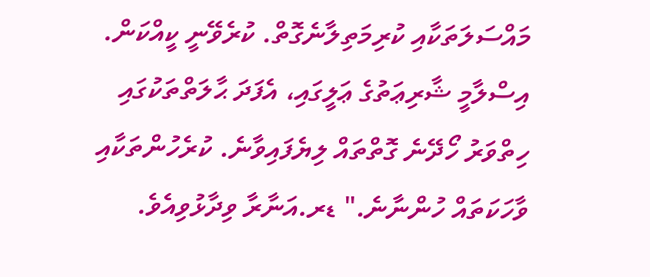މައްސަލަތަކާއި ކުރިމަތިލާނެގޮތް. ކުރެވޭނީ ކީއްކަން. އިސްލާމީ ޝާރިޢަތުގެ ޢަލީގައި، އެފަދަ ޙާލަތްތަކުގައި ހިތްވަރު ހޯދޭނެ ގޮތްތައް ލިޔެފައިވާނެ. ކުރެހުންތަކާއި ވާހަކަތައް ހުންނާނެ." ޑރ.އަނާރާ ވިދާޅުވިއެވެ.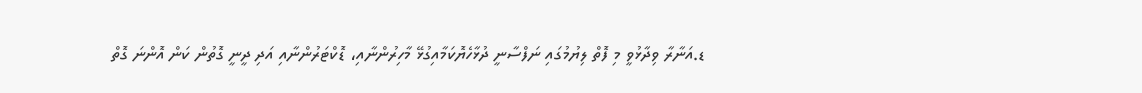ޑ.އަނާރާ ވިދާޅުވީ މި ފޮތް ލިޔުމުގައި ނަފްސާނީ ދުޅާހެޔޮކަމާއިގުޅޭ މާހިރުންނާއި، ޑޮކްޓަރުންނާއި އަދި ދީނީ ގޮތުން ކަން އޮންނަ ގޮތް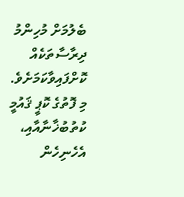ބެލުމަށް މުހިންމު ދިރާސާތަކެއް ކޮށްފައިވާކަމަށެވެ.
މި ފޮތުގެ ކޮޕީ ޤައުމީ ކުތުބުޚާނާއާއި، އެހެނިހެން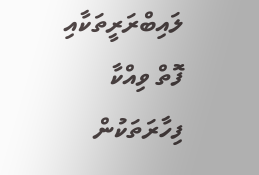ލައިބްރަރީތަކާއި ފޮތް ވިއްކާ ފިހާރަތަކުން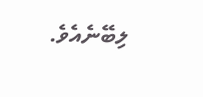ލިބޭނެއެވެ.